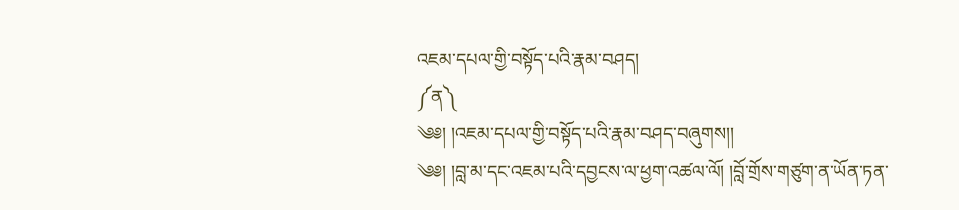འཇམ་དཔལ་གྱི་བསྟོད་པའི་རྣམ་བཤད།
༼ན༽
༄༅། །འཇམ་དཔལ་གྱི་བསྟོད་པའི་རྣམ་བཤད་བཞུགས།།
༄༅། །བླ་མ་དང་འཇམ་པའི་དབྱངས་ལ་ཕྱག་འཚལ་ལོ། །བློ་གྲོས་གཙུག་ན་ཡོན་ཏན་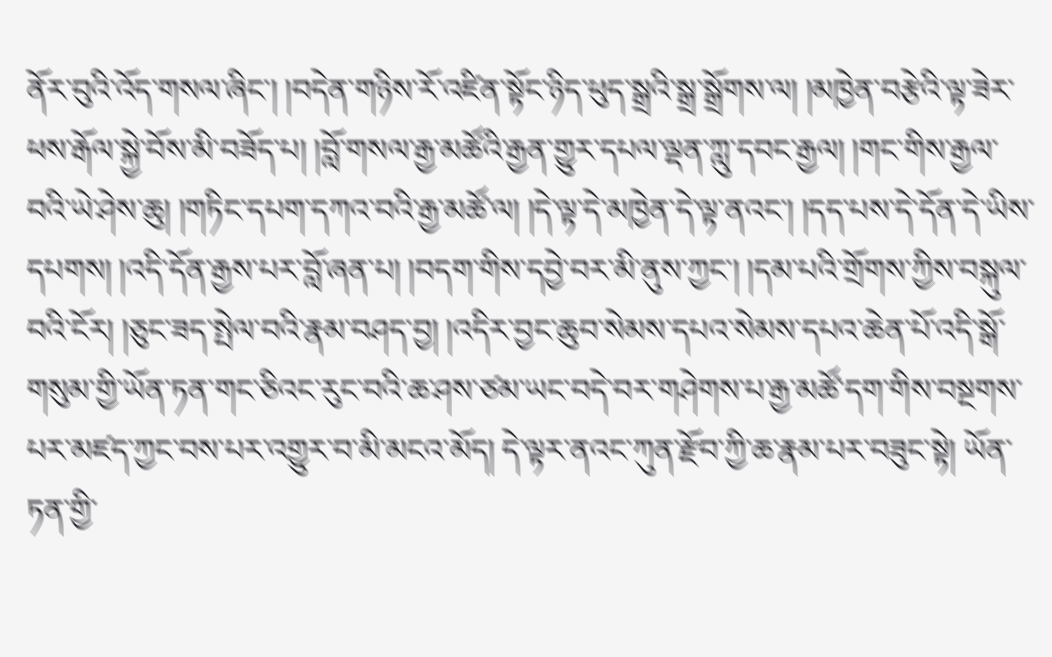ནོར་བུའི་འོད་གསལ་ཞིང་། །བདེན་གཉིས་རོ་འཛིན་སྟོང་ཉིད་ཕུད་སྒྲའི་སྒྲ་སྒྲོགས་ལ། །མཁྱེན་བརྩེའི་ལྟ་ཟེར་ཕས་རྒོལ་སྐྱེ་བོས་མི་བཟོད་པ། །བློ་གསལ་རྒྱ་མཚོའི་རྒྱན་གྱུར་དཔལ་ལྡན་ཀླུ་དབང་རྒྱལ། །གང་གིས་རྒྱལ་བའི་ཡེ་ཤེས་ཆུ། །གཏིང་དཔག་དཀའ་བའི་རྒྱ་མཚོ་ལ། །དེ་ལྟ་དེ་མཁྱེན་དེ་ལྟ་ནའང་། །དད་པས་དེ་དོན་དེ་ཡིས་དཔགས། །འདི་དོན་རྒྱས་པར་བློ་ཞན་པ། །བདག་གིས་དབྱེ་བར་མི་ནུས་ཀྱང་། །དམ་པའི་གྲོགས་ཀྱིས་བསྐུལ་བའི་ངོར། །ཅུང་ཟད་སྤེལ་བའི་རྣམ་བཤད་བྱ། །འདིར་བྱང་ཆུབ་སེམས་དཔའ་སེམས་དཔའ་ཆེན་པོ་འདི་སྒོ་གསུམ་གྱི་ཡོན་ཏན་གང་ཅིའང་རུང་བའི་ཆ་ཤས་ཙམ་ཡང་བདེ་བར་གཤེགས་པ་རྒྱ་མཚོ་དག་གིས་བསྔགས་པར་མཛད་ཀྱང་བས་པར་འགྱུར་བ་མི་མངའ་མོད། དེ་ལྟར་ནའང་ཀུན་རྫོབ་ཀྱི་ཆ་རྣམ་པར་བཟུང་སྟེ། ཡོན་ཏན་གྱི་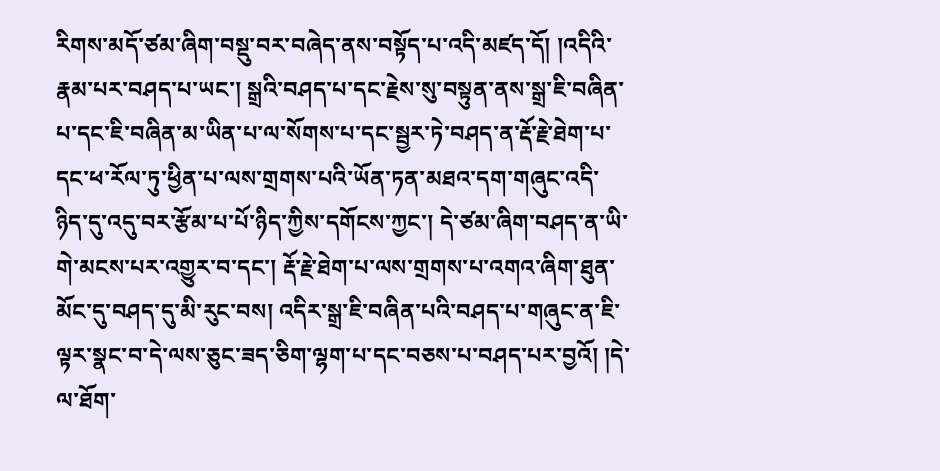རིགས་མདོ་ཙམ་ཞིག་བསྡུ་བར་བཞེད་ནས་བསྟོད་པ་འདི་མཛད་དོ། །འདིའི་རྣམ་པར་བཤད་པ་ཡང་། སྒྲའི་བཤད་པ་དང་རྗེས་སུ་བསྟུན་ནས་སྒྲ་ཇི་བཞིན་པ་དང་ཇི་བཞིན་མ་ཡིན་པ་ལ་སོགས་པ་དང་སྦྱར་ཏེ་བཤད་ན་རྡོ་རྗེ་ཐེག་པ་དང་ཕ་རོལ་ཏུ་ཕྱིན་པ་ལས་གྲགས་པའི་ཡོན་ཏན་མཐའ་དག་གཞུང་འདི་ཉིད་དུ་འདུ་བར་རྩོམ་པ་པོ་ཉིད་ཀྱིས་དགོངས་ཀྱང་། དེ་ཙམ་ཞིག་བཤད་ན་ཡི་གེ་མངས་པར་འགྱུར་བ་དང་། རྡོ་རྗེ་ཐེག་པ་ལས་གྲགས་པ་འགའ་ཞིག་ཐུན་མོང་དུ་བཤད་དུ་མི་རུང་བས། འདིར་སྒྲ་ཇི་བཞིན་པའི་བཤད་པ་གཞུང་ན་ཇི་ལྟར་སྣང་བ་དེ་ལས་ཅུང་ཟད་ཅིག་ལྷག་པ་དང་བཅས་པ་བཤད་པར་བྱའོ། །དེ་ལ་ཐོག་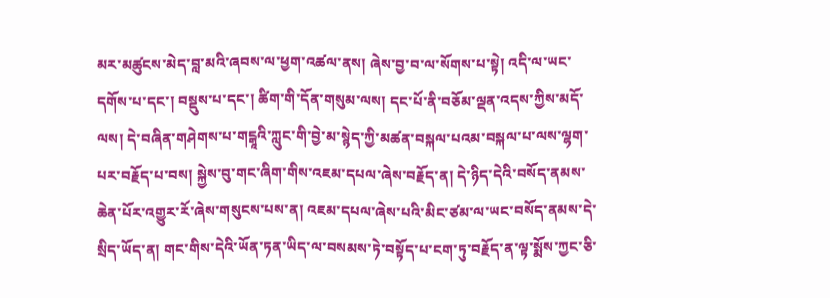མར་མཚུངས་མེད་བླ་མའི་ཞབས་ལ་ཕྱག་འཚལ་ནས། ཞེས་བྱ་བ་ལ་སོགས་པ་སྟེ། འདི་ལ་ཡང་དགོས་པ་དང་། བསྡུས་པ་དང་། ཚིག་གི་དོན་གསུམ་ལས། དང་པོ་ནི་བཅོམ་ལྡན་འདས་ཀྱིས་མདོ་ལས། དེ་བཞིན་གཤེགས་པ་གངྒཱའི་ཀླུང་གི་བྱེ་མ་སྙེད་ཀྱི་མཚན་བསྐལ་པའམ་བསྐལ་པ་ལས་ལྷག་པར་བརྗོད་པ་བས། སྐྱེས་བུ་གང་ཞིག་གིས་འཇམ་དཔལ་ཞེས་བརྗོད་ན། དེ་ཉིད་དེའི་བསོད་ནམས་ཆེན་པོར་འགྱུར་རོ་ཞེས་གསུངས་པས་ན། འཇམ་དཔལ་ཞེས་པའི་མིང་ཙམ་ལ་ཡང་བསོད་ནམས་དེ་སྲིད་ཡོད་ན། གང་གིས་དེའི་ཡོན་ཏན་ཡིད་ལ་བསམས་ཏེ་བསྟོད་པ་ངག་ཏུ་བརྗོད་ན་ལྟ་སྨོས་ཀྱང་ཅི་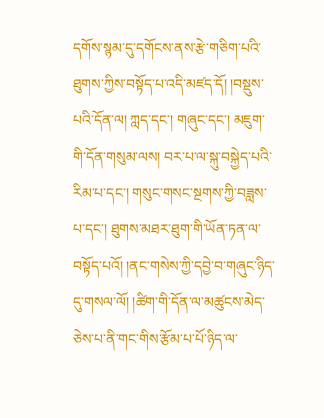དགོས་སྙམ་དུ་དགོངས་ནས་རྩེ་གཅིག་པའི་ཐུགས་ཀྱིས་བསྟོད་པ་འདི་མཛད་དོ། །བསྡུས་པའི་དོན་ལ། ཀླད་དང་། གཞུང་དང་། མཇུག་གི་དོན་གསུམ་ལས། བར་པ་ལ་སྐུ་བསྐྱེད་པའི་རིམ་པ་དང་། གསུང་གསང་སྔགས་ཀྱི་བཟླས་པ་དང་། ཐུགས་མཐར་ཐུག་གི་ཡོན་ཏན་ལ་བསྟོད་པའོ། །ནང་གསེས་ཀྱི་དབྱེ་བ་གཞུང་ཉིད་དུ་གསལ་ལོ། །ཚིག་གི་དོན་ལ་མཚུངས་མེད་ཅེས་པ་ནི་གང་གིས་རྩོམ་པ་པོ་ཉིད་ལ་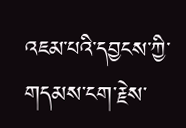འཇམ་པའི་དབྱངས་ཀྱི་གདམས་ངག་རྗེས་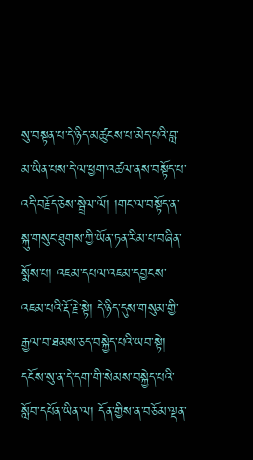སུ་བསྟན་པ་དེ་ཉིད་མཚུངས་པ་མེད་པའི་བླ་མ་ཡིན་པས་དེ་ལ་ཕྱག་འཚལ་ནས་བསྟོད་པ་འདི་བརྗོད་ཅེས་སྦྲེལ་ལོ། །གང་ལ་བསྟོད་ན་སྐུ་གསུང་ཐུགས་ཀྱི་ཡོན་ཏན་རིམ་པ་བཞིན་སྨོས་པ། འཇམ་དཔལ་འཇམ་དབྱངས་འཇམ་པའི་རྡོ་རྗེ་སྟེ། དེ་ཉིད་དུས་གསུམ་གྱི་རྒྱལ་བ་ཐམས་ཅད་བསྐྱེད་པའི་ཡབ་སྟེ། དངོས་སུ་ན་དེ་དག་གི་སེམས་བསྐྱེད་པའི་སློབ་དཔོན་ཡིན་ལ། དོན་གྱིས་ན་བཅོམ་ལྡན་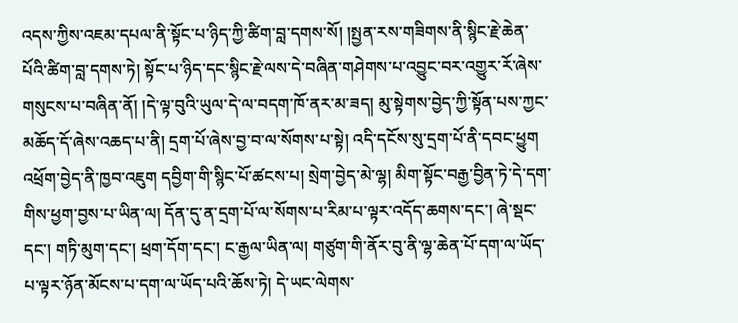འདས་ཀྱིས་འཇམ་དཔལ་ནི་སྟོང་པ་ཉིད་ཀྱི་ཚིག་བླ་དགས་སོ། །སྤྱན་རས་གཟིགས་ནི་སྙིང་རྗེ་ཆེན་པོའི་ཚིག་བླ་དགས་ཏེ། སྟོང་པ་ཉིད་དང་སྙིང་རྗེ་ལས་དེ་བཞིན་གཤེགས་པ་འབྱུང་བར་འགྱུར་རོ་ཞེས་གསུངས་པ་བཞིན་ནོ། །དེ་ལྟ་བུའི་ཡུལ་དེ་ལ་བདག་ཁོ་ནར་མ་ཟད། མུ་སྟེགས་བྱེད་ཀྱི་སྟོན་པས་ཀྱང་མཆོད་དོ་ཞེས་འཆད་པ་ནི། དྲག་པོ་ཞེས་བྱ་བ་ལ་སོགས་པ་སྟེ། འདི་དངོས་སུ་དྲག་པོ་ནི་དབང་ཕྱུག འཕྲོག་བྱེད་ནི་ཁྱབ་འཇུག དབྱིག་གི་སྙིང་པོ་ཚངས་པ། སྲེག་བྱེད་མེ་ལྷ། མིག་སྟོང་བརྒྱ་བྱིན་ཏེ་དེ་དག་གིས་ཕྱག་བྱས་པ་ཡིན་ལ། དོན་དུ་ན་དྲག་པོ་ལ་སོགས་པ་རིམ་པ་ལྟར་འདོད་ཆགས་དང་། ཞེ་སྡང་དང་། གཏི་མུག་དང་། ཕྲག་དོག་དང་། ང་རྒྱལ་ཡིན་ལ། གཙུག་གི་ནོར་བུ་ནི་ལྷ་ཆེན་པོ་དག་ལ་ཡོད་པ་ལྟར་ཉོན་མོངས་པ་དག་ལ་ཡོད་པའི་ཆོས་ཏེ། དེ་ཡང་ལེགས་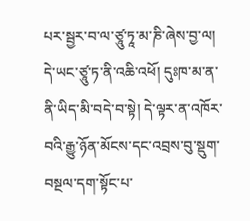པར་སྦྱར་བ་ལ་ཙཱུ་ཏཱ་མ་ཎི་ཞེས་བྱ་ལ། དེ་ཡང་ཙཱུ་ཏ་ནི་འཆི་འཕོ། དུཿཁ་མ་ན་ནི་ཡིད་མི་བདེ་བ་སྟེ། དེ་ལྟར་ན་འཁོར་བའི་རྒྱུ་ཉོན་མོངས་དང་འབྲས་བུ་སྡུག་བསྔལ་དག་སྟོང་པ་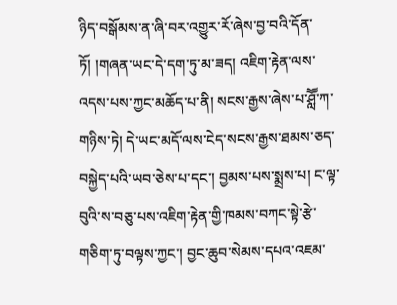ཉིད་བསྒོམས་ན་ཞི་བར་འགྱུར་རོ་ཞེས་བྱ་བའི་དོན་ཏོ། །གཞན་ཡང་དེ་དག་ཏུ་མ་ཟད། འཇིག་རྟེན་ལས་འདས་པས་ཀྱང་མཆོད་པ་ནི། སངས་རྒྱས་ཞེས་པ་ཤླཽ་ཀ་གཉིས་ཏེ། དེ་ཡང་མདོ་ལས་ངེད་སངས་རྒྱས་ཐམས་ཅད་བསྐྱེད་པའི་ཡབ་ཅེས་པ་དང་། བྱམས་པས་སྨྲས་པ། ང་ལྟ་བུའི་ས་བཅུ་པས་འཇིག་རྟེན་གྱི་ཁམས་བཀང་སྟེ་རྩེ་གཅིག་ཏུ་བལྟས་ཀྱང་། བྱང་ཆུབ་སེམས་དཔའ་འཇམ་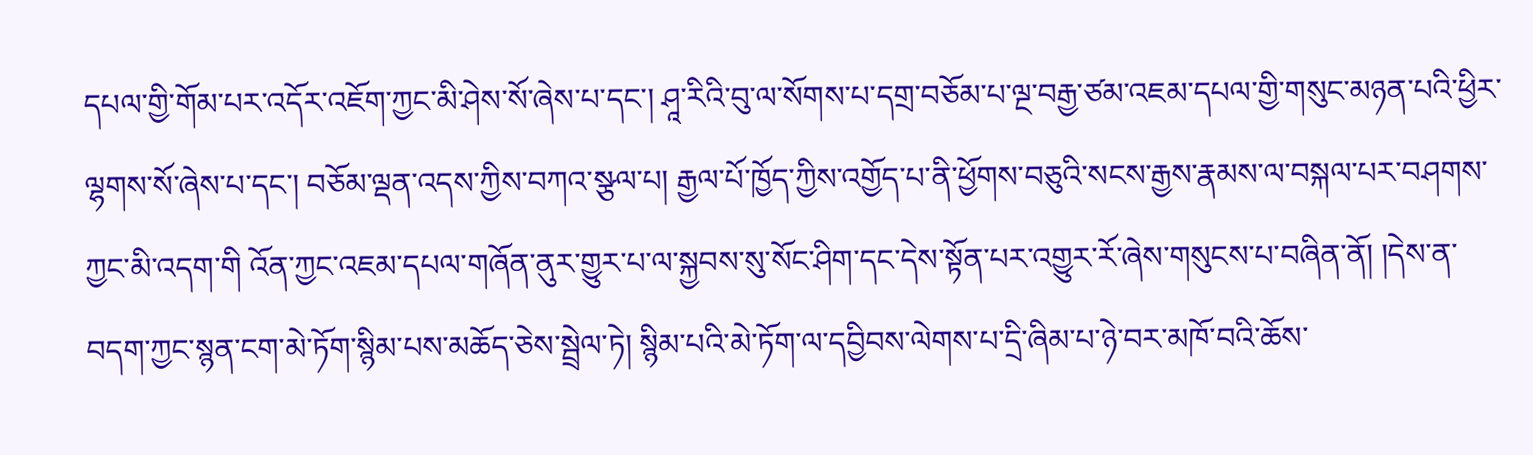དཔལ་གྱི་གོམ་པར་འདོར་འཇོག་ཀྱང་མི་ཤེས་སོ་ཞེས་པ་དང་། ཤཱ་རིའི་བུ་ལ་སོགས་པ་དགྲ་བཅོམ་པ་ལྔ་བརྒྱ་ཙམ་འཇམ་དཔལ་གྱི་གསུང་མཉན་པའི་ཕྱིར་ལྷགས་སོ་ཞེས་པ་དང་། བཅོམ་ལྡན་འདས་ཀྱིས་བཀའ་སྩལ་པ། རྒྱལ་པོ་ཁྱོད་ཀྱིས་འགྱོད་པ་ནི་ཕྱོགས་བཅུའི་སངས་རྒྱས་རྣམས་ལ་བསྐལ་པར་བཤགས་ཀྱང་མི་འདག་གི འོན་ཀྱང་འཇམ་དཔལ་གཞོན་ནུར་གྱུར་པ་ལ་སྐྱབས་སུ་སོང་ཤིག་དང་དེས་སྟོན་པར་འགྱུར་རོ་ཞེས་གསུངས་པ་བཞིན་ནོ། །དེས་ན་བདག་ཀྱང་སྙན་ངག་མེ་ཏོག་སྙིམ་པས་མཆོད་ཅེས་སྦྲེལ་ཏེ། སྙིམ་པའི་མེ་ཏོག་ལ་དབྱིབས་ལེགས་པ་དྲི་ཞིམ་པ་ཉེ་བར་མཁོ་བའི་ཆོས་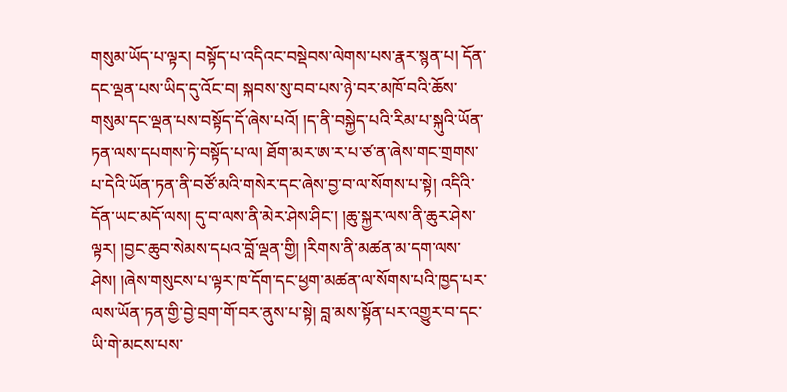གསུམ་ཡོད་པ་ལྟར། བསྟོད་པ་འདིའང་བསྡེབས་ལེགས་པས་རྣར་སྙན་པ། དོན་དང་ལྡན་པས་ཡིད་དུ་འོང་བ། སྐབས་སུ་བབ་པས་ཉེ་བར་མཁོ་བའི་ཆོས་གསུམ་དང་ལྡན་པས་བསྟོད་དོ་ཞེས་པའོ། །ད་ནི་བསྐྱེད་པའི་རིམ་པ་སྐུའི་ཡོན་ཏན་ལས་དཔགས་ཏེ་བསྟོད་པ་ལ། ཐོག་མར་ཨ་ར་པ་ཙ་ན་ཞེས་གང་གྲགས་པ་དེའི་ཡོན་ཏན་ནི་བཙོ་མའི་གསེར་དང་ཞེས་བྱ་བ་ལ་སོགས་པ་སྟེ། འདིའི་དོན་ཡང་མདོ་ལས། དུ་བ་ལས་ནི་མེར་ཤེས་ཤིང་། །ཆུ་སྐྱར་ལས་ནི་ཆུར་ཤེས་ལྟར། །བྱང་ཆུབ་སེམས་དཔའ་བློ་ལྡན་གྱི། །རིགས་ནི་མཚན་མ་དག་ལས་ཤེས། །ཞེས་གསུངས་པ་ལྟར་ཁ་དོག་དང་ཕྱག་མཚན་ལ་སོགས་པའི་ཁྱད་པར་ལས་ཡོན་ཏན་གྱི་བྱེ་བྲག་གོ་བར་ནུས་པ་སྟེ། བླ་མས་སྟོན་པར་འགྱུར་བ་དང་ཡི་གེ་མངས་པས་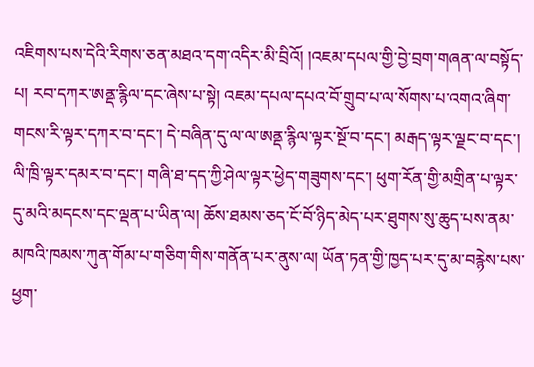འཇིགས་པས་དེའི་རིགས་ཅན་མཐའ་དག་འདིར་མི་བྲིའོ། །འཇམ་དཔལ་གྱི་བྱེ་བྲག་གཞན་ལ་བསྟོད་པ། རབ་དཀར་ཨནྡ་རྙིལ་དང་ཞེས་པ་སྟེ། འཇམ་དཔལ་དཔའ་བོ་གྲུབ་པ་ལ་སོགས་པ་འགའ་ཞིག་གངས་རི་ལྟར་དཀར་བ་དང་། དེ་བཞིན་དུ་ལ་ལ་ཨནྡ་རྙིལ་ལྟར་སྔོ་བ་དང་། མརྒད་ལྟར་ལྗང་བ་དང་། ལི་ཁྲི་ལྟར་དམར་བ་དང་། གཞི་ཐ་དད་ཀྱི་ཤེལ་ལྟར་ཕྱེད་གཟུགས་དང་། ཕུག་རོན་གྱི་མགྲིན་པ་ལྟར་དུ་མའི་མདངས་དང་ལྡན་པ་ཡིན་ལ། ཆོས་ཐམས་ཅད་ངོ་བོ་ཉིད་མེད་པར་ཐུགས་སུ་ཆུད་པས་ནམ་མཁའི་ཁམས་ཀུན་གོམ་པ་གཅིག་གིས་གནོན་པར་ནུས་ལ། ཡོན་ཏན་གྱི་ཁྱད་པར་དུ་མ་བརྙེས་པས་ཕྱག་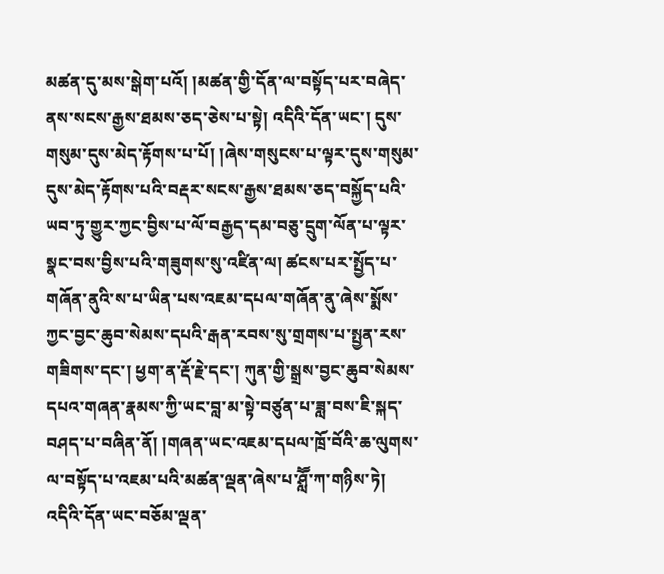མཚན་དུ་མས་སྒེག་པའོ། །མཚན་གྱི་དོན་ལ་བསྟོད་པར་བཞེད་ནས་སངས་རྒྱས་ཐམས་ཅད་ཅེས་པ་སྟེ། འདིའི་དོན་ཡང་། དུས་གསུམ་དུས་མེད་རྟོགས་པ་པོ། །ཞེས་གསུངས་པ་ལྟར་དུས་གསུམ་དུས་མེད་རྟོགས་པའི་བརྡར་སངས་རྒྱས་ཐམས་ཅད་བསྐྱོད་པའི་ཡབ་ཏུ་གྱུར་ཀྱང་བྱིས་པ་ལོ་བརྒྱད་དམ་བཅུ་དྲུག་ལོན་པ་ལྟར་སྣང་བས་བྱིས་པའི་གཟུགས་སུ་འཛིན་ལ། ཚངས་པར་སྤྱོད་པ་གཞོན་ནུའི་ས་པ་ཡིན་པས་འཇམ་དཔལ་གཞོན་ནུ་ཞེས་སྨོས་ཀྱང་བྱང་ཆུབ་སེམས་དཔའི་རྒན་རབས་སུ་གྲགས་པ་སྤྱན་རས་གཟིགས་དང་། ཕྱག་ན་རྡོ་རྗེ་དང་། ཀུན་གྱི་སྒྲས་བྱང་ཆུབ་སེམས་དཔའ་གཞན་རྣམས་ཀྱི་ཡང་བླ་མ་སྟེ་བཙུན་པ་ཟླ་བས་ཇི་སྐད་བཤད་པ་བཞིན་ནོ། །གཞན་ཡང་འཇམ་དཔལ་ཁྲོ་བོའི་ཆ་ལུགས་ལ་བསྟོད་པ་འཇམ་པའི་མཚན་ལྡན་ཞེས་པ་ཤླཽ་ཀ་གཉིས་ཏེ། འདིའི་དོན་ཡང་བཅོམ་ལྡན་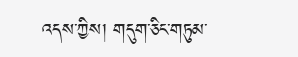འདས་ཀྱིས། གདུག་ཅིང་གཏུམ་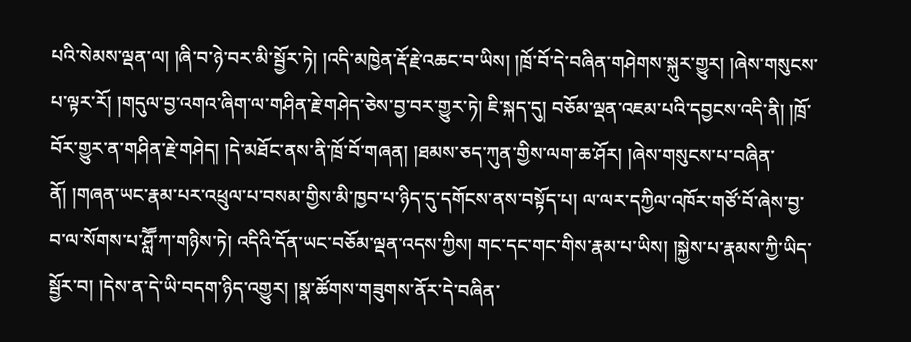པའི་སེམས་ལྡན་ལ། །ཞི་བ་ཉེ་བར་མི་སྦྱོར་ཏེ། །འདི་མཁྱེན་རྡོ་རྗེ་འཆང་བ་ཡིས། །ཁྲོ་བོ་དེ་བཞིན་གཤེགས་སྐུར་གྱུར། །ཞེས་གསུངས་པ་ལྟར་རོ། །གདུལ་བྱ་འགའ་ཞིག་ལ་གཤིན་རྗེ་གཤེད་ཅེས་བྱ་བར་གྱུར་ཏེ། ཇི་སྐད་དུ། བཅོམ་ལྡན་འཇམ་པའི་དབྱངས་འདི་ནི། །ཁྲོ་བོར་གྱུར་ན་གཤིན་རྗེ་གཤེད། །དེ་མཐོང་ནས་ནི་ཁྲོ་བོ་གཞན། །ཐམས་ཅད་ཀུན་གྱིས་ལག་ཆ་ཤོར། །ཞེས་གསུངས་པ་བཞིན་ནོ། །གཞན་ཡང་རྣམ་པར་འཕྲུལ་པ་བསམ་གྱིས་མི་ཁྱབ་པ་ཉིད་དུ་དགོངས་ནས་བསྟོད་པ། ལ་ལར་དཀྱིལ་འཁོར་གཙོ་བོ་ཞེས་བྱ་བ་ལ་སོགས་པ་ཤླཽ་ཀ་གཉིས་ཏེ། འདིའི་དོན་ཡང་བཅོམ་ལྡན་འདས་ཀྱིས། གང་དང་གང་གིས་རྣམ་པ་ཡིས། །སྐྱེས་པ་རྣམས་ཀྱི་ཡིད་སྦྱོར་བ། །དེས་ན་དེ་ཡི་བདག་ཉིད་འགྱུར། །སྣ་ཚོགས་གཟུགས་ནོར་དེ་བཞིན་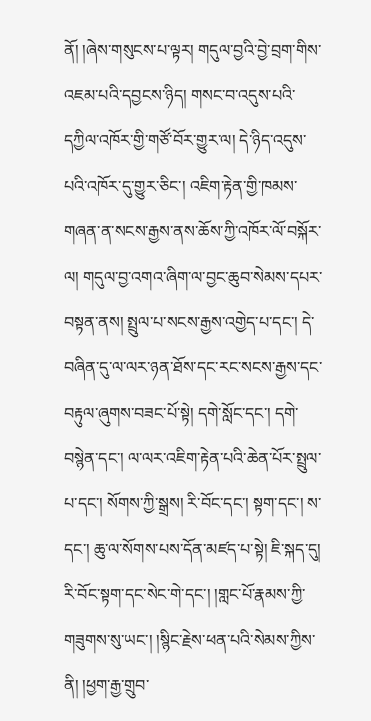ནོ། །ཞེས་གསུངས་པ་ལྟར། གདུལ་བྱའི་བྱེ་བྲག་གིས་འཇམ་པའི་དབྱངས་ཉིད། གསང་བ་འདུས་པའི་དཀྱིལ་འཁོར་གྱི་གཙོ་བོར་གྱུར་ལ། དེ་ཉིད་འདུས་པའི་འཁོར་དུ་གྱུར་ཅིང་། འཇིག་རྟེན་གྱི་ཁམས་གཞན་ན་སངས་རྒྱས་ནས་ཆོས་ཀྱི་འཁོར་ལོ་བསྐོར་ལ། གདུལ་བྱ་འགའ་ཞིག་ལ་བྱང་ཆུབ་སེམས་དཔར་བསྟན་ནས། སྤྲུལ་པ་སངས་རྒྱས་འགྱེད་པ་དང་། དེ་བཞིན་དུ་ལ་ལར་ཉན་ཐོས་དང་རང་སངས་རྒྱས་དང་བརྟུལ་ཞུགས་བཟང་པོ་སྟེ། དགེ་སློང་དང་། དགེ་བསྙེན་དང་། ལ་ལར་འཇིག་རྟེན་པའི་ཆེན་པོར་སྤྲུལ་པ་དང་། སོགས་ཀྱི་སྒྲས། རི་བོང་དང་། སྟག་དང་། ས་དང་། ཆུ་ལ་སོགས་པས་དོན་མཛད་པ་སྟེ། ཇི་སྐད་དུ། རི་བོང་སྟག་དང་སེང་གེ་དང་། །གླང་པོ་རྣམས་ཀྱི་གཟུགས་སུ་ཡང་། །སྙིང་རྗེས་ཕན་པའི་སེམས་ཀྱིས་ནི། །ཕྱག་རྒྱ་གྲུབ་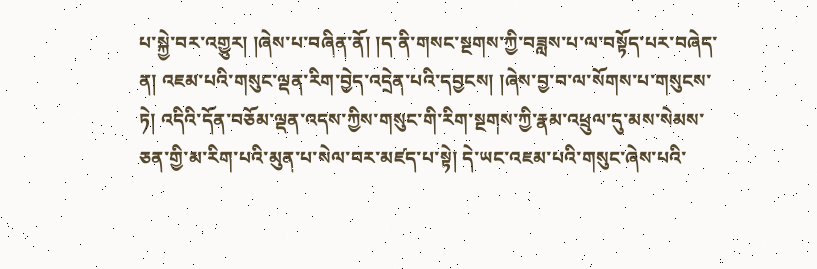པ་སྐྱེ་བར་འགྱུར། །ཞེས་པ་བཞིན་ནོ། །ད་ནི་གསང་སྔགས་ཀྱི་བཟླས་པ་ལ་བསྟོད་པར་བཞེད་ན། འཇམ་པའི་གསུང་ལྡན་རིག་བྱེད་འདྲེན་པའི་དབྱངས། །ཞེས་བྱ་བ་ལ་སོགས་པ་གསུངས་ཏེ། འདིའི་དོན་བཅོམ་ལྡན་འདས་ཀྱིས་གསུང་གི་རིག་སྔགས་ཀྱི་རྣམ་འཕྲུལ་དུ་མས་སེམས་ཅན་གྱི་མ་རིག་པའི་མུན་པ་སེལ་བར་མཛད་པ་སྟེ། དེ་ཡང་འཇམ་པའི་གསུང་ཞེས་པའི་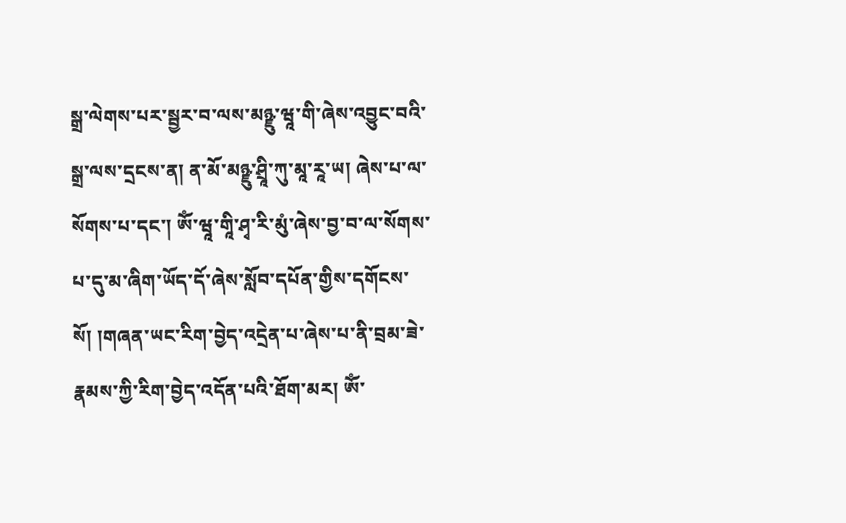སྒྲ་ལེགས་པར་སྦྱར་བ་ལས་མཉྫུ་ཝཱ་གི་ཞེས་འབྱུང་བའི་སྒྲ་ལས་དྲངས་ན། ན་མོ་མཉྫུ་ཤྲཱི་ཀུ་མཱ་རཱ་ཡ། ཞེས་པ་ལ་སོགས་པ་དང་། ཨོཾ་ཝཱ་གཱི་ཤྭ་རི་མུཾ་ཞེས་བྱ་བ་ལ་སོགས་པ་དུ་མ་ཞིག་ཡོད་དོ་ཞེས་སློབ་དཔོན་གྱིས་དགོངས་སོ། །གཞན་ཡང་རིག་བྱེད་འདྲེན་པ་ཞེས་པ་ནི་བྲམ་ཟེ་རྣམས་ཀྱི་རིག་བྱེད་འདོན་པའི་ཐོག་མར། ཨོཾ་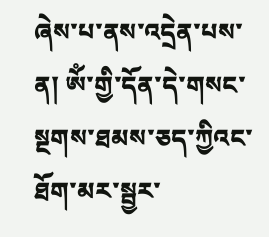ཞེས་པ་ནས་འདྲེན་པས་ན། ཨོཾ་གྱི་དོན་དེ་གསང་སྔགས་ཐམས་ཅད་ཀྱིའང་ཐོག་མར་སྦྱར་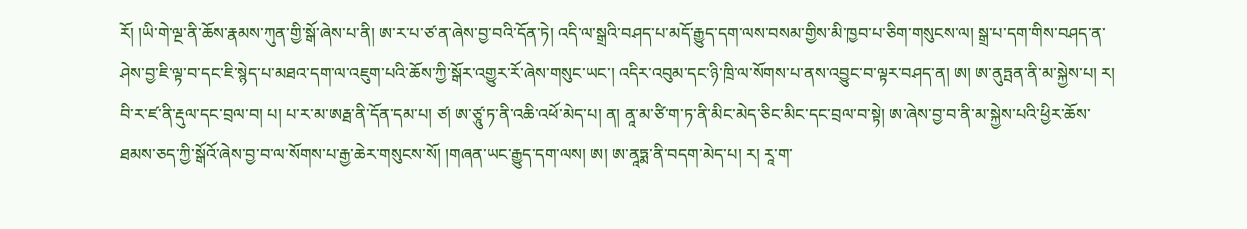རོ། །ཡི་གེ་ལྔ་ནི་ཆོས་རྣམས་ཀུན་གྱི་སྒོ་ཞེས་པ་ནི། ཨ་ར་པ་ཙ་ན་ཞེས་བྱ་བའི་དོན་ཏེ། འདི་ལ་སྒྲའི་བཤད་པ་མདོ་རྒྱུད་དག་ལས་བསམ་གྱིས་མི་ཁྱབ་པ་ཅིག་གསུངས་ལ། སྒྲ་པ་དག་གིས་བཤད་ན་ཤེས་བྱ་ཇི་ལྟ་བ་དང་ཇི་སྙེད་པ་མཐའ་དག་ལ་འཇུག་པའི་ཆོས་ཀྱི་སྒོར་འགྱུར་རོ་ཞེས་གསུང་ཡང་། འདིར་འབུམ་དང་ཉི་ཁྲི་ལ་སོགས་པ་ནས་འབྱུང་བ་ལྟར་བཤད་ན། ཨ། ཨ་ནུཏྤན་ནི་མ་སྐྱེས་པ། ར། བི་ར་ཛ་ནི་རྡུལ་དང་བྲལ་བ། པ། པ་ར་མ་ཨརྠ་ནི་དོན་དམ་པ། ཙ། ཨ་ཙཱུ་ཏ་ནི་འཆི་འཕོ་མེད་པ། ན། ནཱ་མ་ཙི་ག་ཏ་ནི་མིང་མེད་ཅིང་མིང་དང་བྲལ་བ་སྟེ། ཨ་ཞེས་བྱ་བ་ནི་མ་སྐྱེས་པའི་ཕྱིར་ཆོས་ཐམས་ཅད་ཀྱི་སྒོའོ་ཞེས་བྱ་བ་ལ་སོགས་པ་རྒྱ་ཆེར་གསུངས་སོ། །གཞན་ཡང་རྒྱུད་དག་ལས། ཨ། ཨ་ནཱཏྨ་ནི་བདག་མེད་པ། ར། རཱ་ག་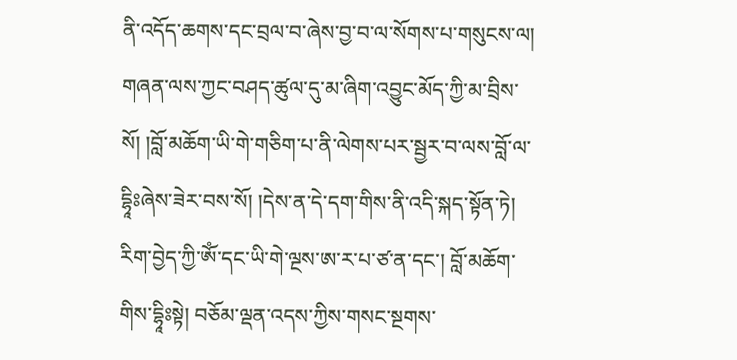ནི་འདོད་ཆགས་དང་བྲལ་བ་ཞེས་བྱ་བ་ལ་སོགས་པ་གསུངས་ལ། གཞན་ལས་ཀྱང་བཤད་ཚུལ་དུ་མ་ཞིག་འབྱུང་མོད་ཀྱི་མ་བྲིས་སོ། །བློ་མཆོག་ཡི་གེ་གཅིག་པ་ནི་ལེགས་པར་སྦྱར་བ་ལས་བློ་ལ་དྷཱིཿཞེས་ཟེར་བས་སོ། །དེས་ན་དེ་དག་གིས་ནི་འདི་སྐད་སྟོན་ཏེ། རིག་བྱེད་ཀྱི་ཨོཾ་དང་ཡི་གེ་ལྔས་ཨ་ར་པ་ཙ་ན་དང་། བློ་མཆོག་གིས་དྷཱིཿསྟེ། བཅོམ་ལྡན་འདས་ཀྱིས་གསང་སྔགས་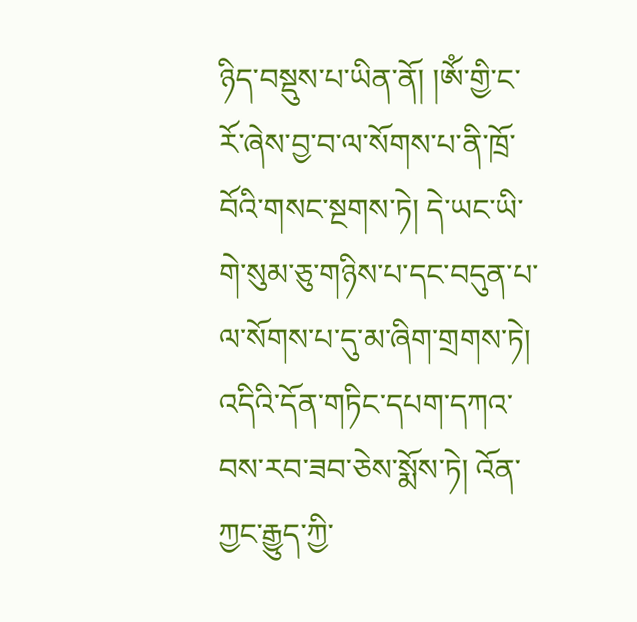ཉིད་བསྡུས་པ་ཡིན་ནོ། །ཨོཾ་གྱི་ང་རོ་ཞེས་བྱ་བ་ལ་སོགས་པ་ནི་ཁྲོ་བོའི་གསང་སྔགས་ཏེ། དེ་ཡང་ཡི་གེ་སུམ་ཅུ་གཉིས་པ་དང་བདུན་པ་ལ་སོགས་པ་དུ་མ་ཞིག་གྲགས་ཏེ། འདིའི་དོན་གཏིང་དཔག་དཀའ་བས་རབ་ཟབ་ཅེས་སྨོས་ཏེ། འོན་ཀྱང་རྒྱུད་ཀྱི་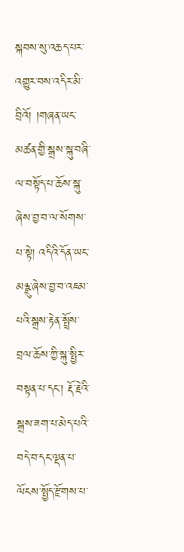སྐབས་སུ་འཆད་པར་འགྱུར་བས་འདིར་མི་བྲིའོ། །གཞན་ཡང་མཚན་གྱི་སྒྲས་སྐུ་བཞི་ལ་བསྟོད་པ་ཆོས་སྐུ་ཞེས་བྱ་བ་ལ་སོགས་པ་སྟེ། འདིའི་དོན་ཡང་མཉྫུ་ཞེས་བྱ་བ་འཇམ་པའི་སྒྲས་རྟེན་སྤྲོས་བྲལ་ཆོས་ཀྱི་སྐུ་སྤྱིར་བསྟན་པ་དང་། རྡོ་རྗེའི་སྒྲས་ཟག་པ་མེད་པའི་བདེ་བ་དང་ལྡན་པ་ལོངས་སྤྱོད་རྫོགས་པ་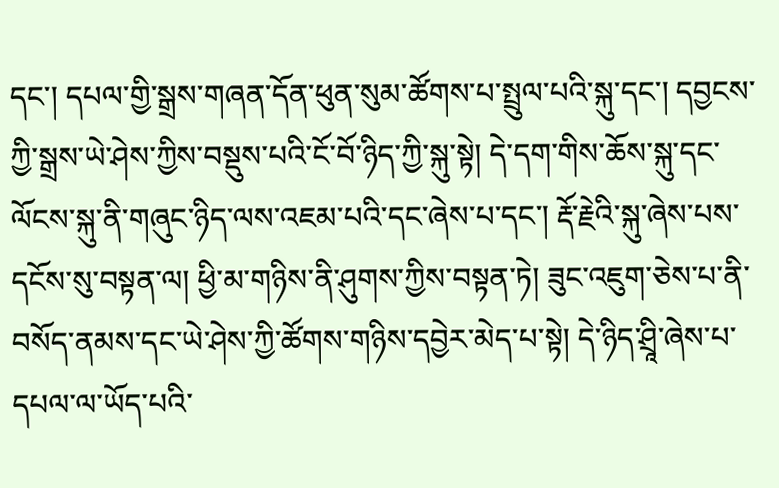དང་། དཔལ་གྱི་སྒྲས་གཞན་དོན་ཕུན་སུམ་ཚོགས་པ་སྤྲུལ་པའི་སྐུ་དང་། དབྱངས་ཀྱི་སྒྲས་ཡེ་ཤེས་ཀྱིས་བསྡུས་པའི་ངོ་བོ་ཉིད་ཀྱི་སྐུ་སྟེ། དེ་དག་གིས་ཆོས་སྐུ་དང་ལོངས་སྐུ་ནི་གཞུང་ཉིད་ལས་འཇམ་པའི་དང་ཞེས་པ་དང་། རྡོ་རྗེའི་སྐུ་ཞེས་པས་དངོས་སུ་བསྟན་ལ། ཕྱི་མ་གཉིས་ནི་ཤུགས་ཀྱིས་བསྟན་ཏེ། ཟུང་འཇུག་ཅེས་པ་ནི་བསོད་ནམས་དང་ཡེ་ཤེས་ཀྱི་ཚོགས་གཉིས་དབྱེར་མེད་པ་སྟེ། དེ་ཉིད་ཤྲཱི་ཞེས་པ་དཔལ་ལ་ཡོད་པའི་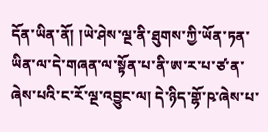དོན་ཡིན་ནོ། །ཡེ་ཤེས་ལྔ་ནི་ཐུགས་ཀྱི་ཡོན་ཏན་ཡིན་ལ་དེ་གཞན་ལ་སྟོན་པ་ནི་ཨ་ར་པ་ཙ་ན་ཞེས་པའི་ང་རོ་ལྔ་འབྱུང་ལ། དེ་ཉིད་གྷོ་ཥ་ཞེས་པ་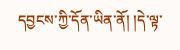དབྱངས་ཀྱི་དོན་ཡིན་ནོ། །དེ་ལྟ་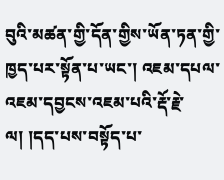བུའི་མཚན་གྱི་དོན་གྱིས་ཡོན་ཏན་གྱི་ཁྱད་པར་སྟོན་པ་ཡང་། འཇམ་དཔལ་འཇམ་དབྱངས་འཇམ་པའི་རྡོ་རྗེ་ལ། །དད་པས་བསྟོད་པ་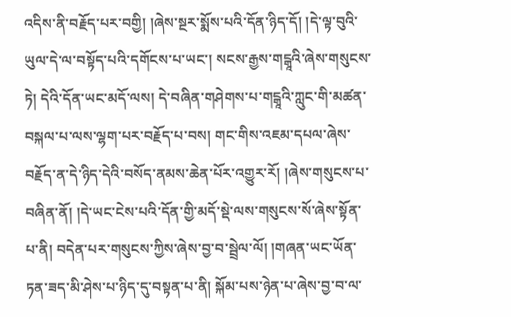འདིས་ནི་བརྗོད་པར་བགྱི། །ཞེས་སྔར་སྨོས་པའི་དོན་ཉིད་དོ། །དེ་ལྟ་བུའི་ཡུལ་དེ་ལ་བསྟོད་པའི་དགོངས་པ་ཡང་། སངས་རྒྱས་གངྒཱའི་ཞེས་གསུངས་ཏེ། དེའི་དོན་ཡང་མདོ་ལས། དེ་བཞིན་གཤེགས་པ་གངྒཱའི་ཀླུང་གི་མཚན་བསྐལ་པ་ལས་ལྷག་པར་བརྗོད་པ་བས། གང་གིས་འཇམ་དཔལ་ཞེས་བརྗོད་ན་དེ་ཉིད་དེའི་བསོད་ནམས་ཆེན་པོར་འགྱུར་རོ། །ཞེས་གསུངས་པ་བཞིན་ནོ། །དེ་ཡང་ངེས་པའི་དོན་གྱི་མདོ་སྡེ་ལས་གསུངས་སོ་ཞེས་སྟོན་པ་ནི། བདེན་པར་གསུངས་ཀྱིས་ཞེས་བྱ་བ་སྦྲེལ་ལོ། །གཞན་ཡང་ཡོན་ཏན་ཟད་མི་ཤེས་པ་ཉིད་དུ་བསྟན་པ་ནི། སྐོམ་པས་ཉེན་པ་ཞེས་བྱ་བ་ལ་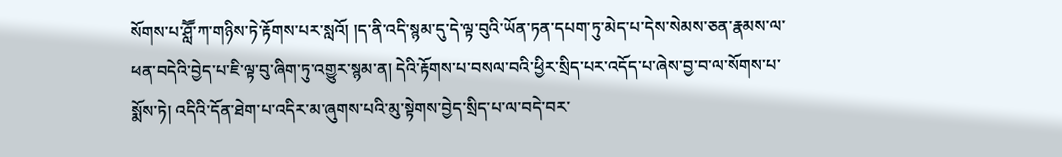སོགས་པ་ཤླཽ་ཀ་གཉིས་ཏེ་རྟོགས་པར་སླའོ། །ད་ནི་འདི་སྙམ་དུ་དེ་ལྟ་བུའི་ཡོན་ཏན་དཔག་ཏུ་མེད་པ་དེས་སེམས་ཅན་རྣམས་ལ་ཕན་བདེའི་བྱེད་པ་ཇི་ལྟ་བུ་ཞིག་ཏུ་འགྱུར་སྙམ་ན། དེའི་རྟོགས་པ་བསལ་བའི་ཕྱིར་སྲིད་པར་འདོད་པ་ཞེས་བྱ་བ་ལ་སོགས་པ་སྨོས་ཏེ། འདིའི་དོན་ཐེག་པ་འདིར་མ་ཞུགས་པའི་མུ་སྟེགས་བྱེད་སྲིད་པ་ལ་བདེ་བར་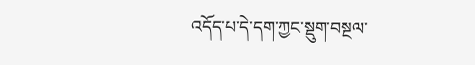འདོད་པ་དེ་དག་ཀྱང་སྡུག་བསྔལ་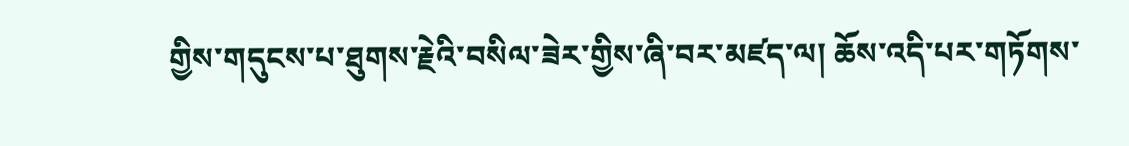གྱིས་གདུངས་པ་ཐུགས་རྗེའི་བསིལ་ཟེར་གྱིས་ཞི་བར་མཛད་ལ། ཆོས་འདི་པར་གཏོགས་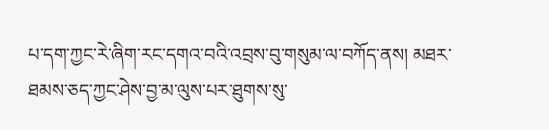པ་དག་ཀྱང་རེ་ཞིག་རང་དགའ་བའི་འབྲས་བུ་གསུམ་ལ་བཀོད་ནས། མཐར་ཐམས་ཅད་ཀྱང་ཤེས་བྱ་མ་ལུས་པར་ཐུགས་སུ་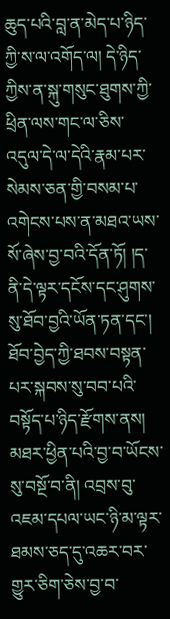ཆུད་པའི་བླ་ན་མེད་པ་ཉིད་ཀྱི་ས་ལ་འགོད་ལ། དེ་ཉིད་ཀྱིས་ན་སྐུ་གསུང་ཐུགས་ཀྱི་ཕྲིན་ལས་གང་ལ་ཅིས་འདུལ་དེ་ལ་དེའི་རྣམ་པར་སེམས་ཅན་གྱི་བསམ་པ་འགེངས་པས་ན་མཐའ་ཡས་སོ་ཞེས་བྱ་བའི་དོན་ཏོ། །ད་ནི་དེ་ལྟར་དངོས་དང་ཤུགས་སུ་ཐོབ་བྱའི་ཡོན་ཏན་དང་། ཐོབ་བྱེད་ཀྱི་ཐབས་བསྟན་པར་སྐབས་སུ་བབ་པའི་བསྟོད་པ་ཉིད་རྫོགས་ནས། མཐར་ཕྱིན་པའི་བྱ་བ་ཡོངས་སུ་བསྔོ་བ་ནི། འབྲས་བུ་འཇམ་དཔལ་ཡང་ཉི་མ་ལྟར་ཐམས་ཅད་དུ་འཆར་བར་གྱུར་ཅིག་ཅེས་བྱ་བ་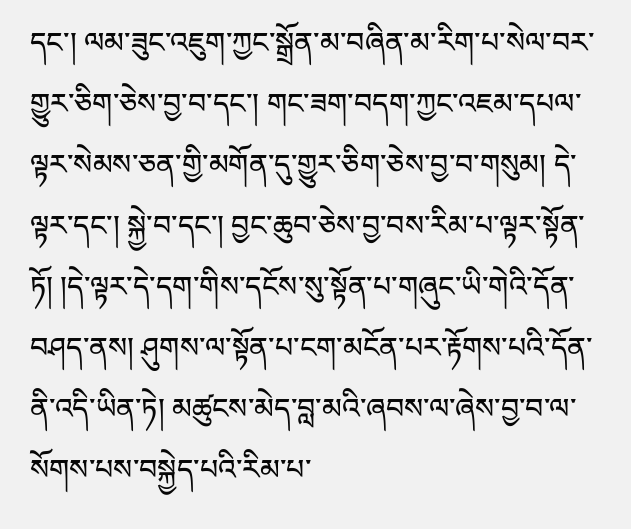དང་། ལམ་ཟུང་འཇུག་ཀྱང་སྒྲོན་མ་བཞིན་མ་རིག་པ་སེལ་བར་གྱུར་ཅིག་ཅེས་བྱ་བ་དང་། གང་ཟག་བདག་ཀྱང་འཇམ་དཔལ་ལྟར་སེམས་ཅན་གྱི་མགོན་དུ་གྱུར་ཅིག་ཅེས་བྱ་བ་གསུམ། དེ་ལྟར་དང་། སྐྱེ་བ་དང་། བྱང་ཆུབ་ཅེས་བྱ་བས་རིམ་པ་ལྟར་སྟོན་ཏོ། །དེ་ལྟར་དེ་དག་གིས་དངོས་སུ་སྟོན་པ་གཞུང་ཡི་གེའི་དོན་བཤད་ནས། ཤུགས་ལ་སྟོན་པ་ངག་མངོན་པར་རྟོགས་པའི་དོན་ནི་འདི་ཡིན་ཏེ། མཚུངས་མེད་བླ་མའི་ཞབས་ལ་ཞེས་བྱ་བ་ལ་སོགས་པས་བསྐྱེད་པའི་རིམ་པ་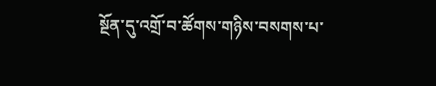སྔོན་དུ་འགྲོ་བ་ཚོགས་གཉིས་བསགས་པ་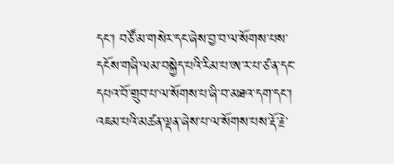དང་། བཙོ་མ་གསེར་དང་ཞེས་བྱ་བ་ལ་སོགས་པས་དངོས་གཞི་ལམ་བསྐྱེད་པའི་རིམ་པ་ཨ་ར་པ་ཙ་ན་དང་དཔའ་བོ་གྲུབ་པ་ལ་སོགས་པ་ཞི་བ་མཐའ་དག་དང་། འཇམ་པའི་མཚན་ལྡན་ཞེས་པ་ལ་སོགས་པས་རྡོ་རྗེ་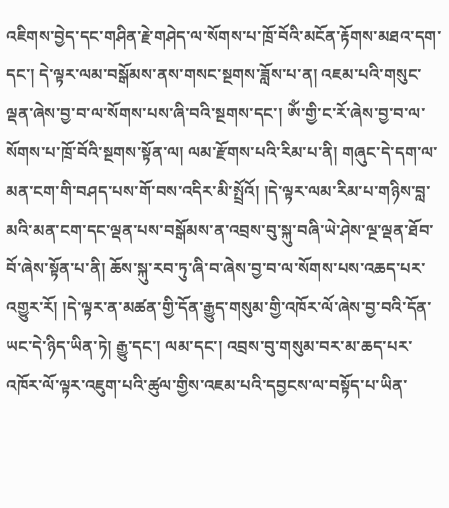འཇིགས་བྱེད་དང་གཤིན་རྗེ་གཤེད་ལ་སོགས་པ་ཁྲོ་བོའི་མངོན་རྟོགས་མཐའ་དག་དང་། དེ་ལྟར་ལམ་བསྒོམས་ནས་གསང་སྔགས་ཟློས་པ་ན། འཇམ་པའི་གསུང་ལྡན་ཞེས་བྱ་བ་ལ་སོགས་པས་ཞི་བའི་སྔགས་དང་། ཨོཾ་གྱི་ང་རོ་ཞེས་བྱ་བ་ལ་སོགས་པ་ཁྲོ་བོའི་སྔགས་སྟོན་ལ། ལམ་རྫོགས་པའི་རིམ་པ་ནི། གཞུང་དེ་དག་ལ་མན་ངག་གི་བཤད་པས་གོ་བས་འདིར་མི་སྤྲོའོ། །དེ་ལྟར་ལམ་རིམ་པ་གཉིས་བླ་མའི་མན་ངག་དང་ལྡན་པས་བསྒོམས་ན་འབྲས་བུ་སྐུ་བཞི་ཡེ་ཤེས་ལྔ་ལྡན་ཐོབ་བོ་ཞེས་སྟོན་པ་ནི། ཆོས་སྐུ་རབ་ཏུ་ཞི་བ་ཞེས་བྱ་བ་ལ་སོགས་པས་འཆད་པར་འགྱུར་རོ། །དེ་ལྟར་ན་མཚན་གྱི་དོན་རྒྱུད་གསུམ་གྱི་འཁོར་ལོ་ཞེས་བྱ་བའི་དོན་ཡང་དེ་ཉིད་ཡིན་ཏེ། རྒྱུ་དང་། ལམ་དང་། འབྲས་བུ་གསུམ་བར་མ་ཆད་པར་འཁོར་ལོ་ལྟར་འཇུག་པའི་ཚུལ་གྱིས་འཇམ་པའི་དབྱངས་ལ་བསྟོད་པ་ཡིན་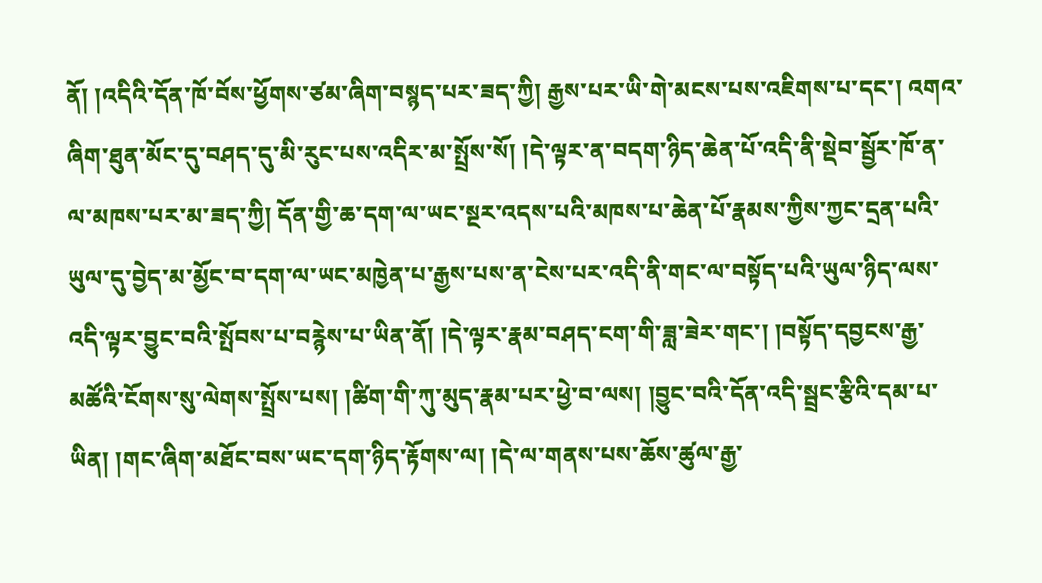ནོ། །འདིའི་དོན་ཁོ་བོས་ཕྱོགས་ཙམ་ཞིག་བསྙད་པར་ཟད་ཀྱི། རྒྱས་པར་ཡི་གེ་མངས་པས་འཇིགས་པ་དང་། འགའ་ཞིག་ཐུན་མོང་དུ་བཤད་དུ་མི་རུང་པས་འདིར་མ་སྤྲོས་སོ། །དེ་ལྟར་ན་བདག་ཉིད་ཆེན་པོ་འདི་ནི་སྡེབ་སྦྱོར་ཁོ་ན་ལ་མཁས་པར་མ་ཟད་ཀྱི། དོན་གྱི་ཆ་དག་ལ་ཡང་སྔར་འདས་པའི་མཁས་པ་ཆེན་པོ་རྣམས་ཀྱིས་ཀྱང་དྲན་པའི་ཡུལ་དུ་བྱེད་མ་མྱོང་བ་དག་ལ་ཡང་མཁྱེན་པ་རྒྱས་པས་ན་ངེས་པར་འདི་ནི་གང་ལ་བསྟོད་པའི་ཡུལ་ཉིད་ལས་འདི་ལྟར་བྱུང་བའི་སྤོབས་པ་བརྙེས་པ་ཡིན་ནོ། །དེ་ལྟར་རྣམ་བཤད་ངག་གི་ཟླ་ཟེར་གང་། །བསྟོད་དབྱངས་རྒྱ་མཚོའི་ངོགས་སུ་ལེགས་སྤྲོས་པས། །ཚིག་གི་ཀུ་མུད་རྣམ་པར་ཕྱེ་བ་ལས། །བྱུང་བའི་དོན་འདི་སྦྲང་རྩིའི་དམ་པ་ཡིན། །གང་ཞིག་མཐོང་བས་ཡང་དག་ཉིད་རྟོགས་ལ། །དེ་ལ་གནས་པས་ཆོས་ཚུལ་རྒྱ་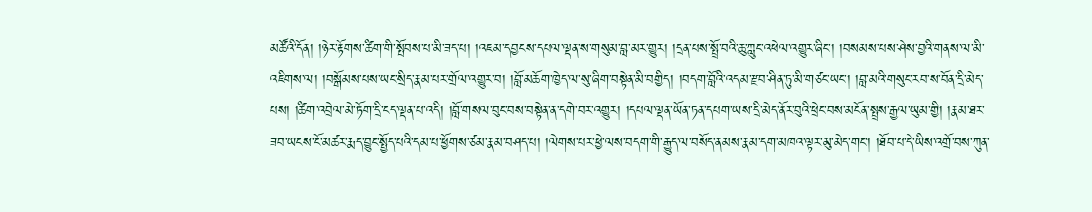མཚོའི་དོན། །ཉེར་རྟོགས་ཚིག་གི་སྤོབས་པ་མི་ཟད་པ། །འཇམ་དབྱངས་དཔལ་ལྡན་ས་གསུམ་བླ་མར་གྱུར། །དྲན་པས་སྤྲོ་བའི་ཆུ་ཀླུང་འཕེལ་འགྱུར་ཞིང་། །བསམས་པས་ཤེས་བྱའི་གནས་ལ་མི་འཇིགས་ལ། །བསྒོམས་པས་ཡང་སྲིད་རྣམ་པར་གྲོལ་འགྱུར་བ། །བློ་མཆོག་ཁྱེད་ལ་སུ་ཞིག་བསྟེན་མི་བགྱིད། །བདག་བློའི་འདམ་རྫབ་ཤིན་ཏུ་མི་གཙང་ཡང་། །བླ་མའི་གསུང་རབ་ས་བོན་དྲི་མེད་པས། །ཚིག་འབྲེལ་མེ་ཏོག་དྲི་ངད་ལྡན་པ་འདི། །བློ་གསལ་བུང་བས་བསྟེན་ན་དགེ་བར་འགྱུར། །དཔལ་ལྡན་ཡོན་ཏན་དཔག་ཡས་དྲི་མེད་ནོར་བུའི་ཕྲེང་བས་མངོན་སྤྲས་རྒྱལ་ཡུམ་གྱི། །རྣམ་ཐར་ཟབ་ཡངས་ངོ་མཚར་རྨད་བྱུང་སྤྱོད་པའི་དམ་པ་ཕྱོགས་ཙམ་རྣམ་བཤད་པ། །ལེགས་པར་ཕྱེ་ལས་བདག་གི་རྒྱུད་ལ་བསོད་ནམས་རྣམ་དག་མཁའ་ལྟར་མུ་མེད་གང་། །ཐོབ་པ་དེ་ཡིས་འགྲོ་བས་ཀུན་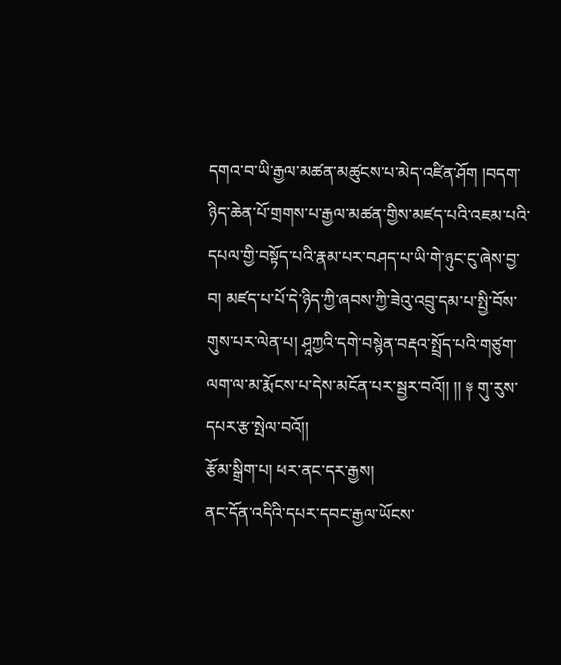དགའ་བ་ཡི་རྒྱལ་མཚན་མཚུངས་པ་མེད་འཛིན་ཤོག །བདག་ཉིད་ཆེན་པོ་གྲགས་པ་རྒྱལ་མཚན་གྱིས་མཛད་པའི་འཇམ་པའི་དཔལ་གྱི་བསྟོད་པའི་རྣམ་པར་བཤད་པ་ཡི་གེ་ཉུང་ངུ་ཞེས་བྱ་བ། མཛད་པ་པོ་དེ་ཉིད་ཀྱི་ཞབས་ཀྱི་ཟེའུ་འབྲུ་དམ་པ་སྤྱི་བོས་གུས་པར་ལེན་པ། ཤཱཀྱའི་དགེ་བསྙེན་བརྡའ་སྤྲོད་པའི་གཙུག་ལག་ལ་མ་རྨོངས་པ་དེས་མངོན་པར་སྦྱར་བའོ།། །། ༈ གུ་རུས་དཔར་རྩ་སྤེལ་བའོ།།
རྩོམ་སྒྲིག་པ། ཕར་ནང་དར་རྒྱས།
ནང་དོན་འདིའི་དཔར་དབང་རྒྱལ་ཡོངས་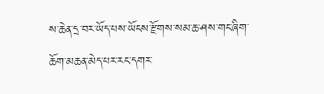ས་ཆེན་དྲ་བར་ཡོད་པས་ཡོངས་རྫོགས་སམ་ཆ་ཤས་གང་ཞིག་ཆོག་མཆན་མེད་པར་རང་དགར་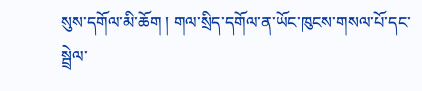སུས་དགོལ་མི་ཆོག ། གལ་སྲིད་དགོལ་ན་ཡོང་ཁུངས་གསལ་པོ་དང་སྦྲེལ་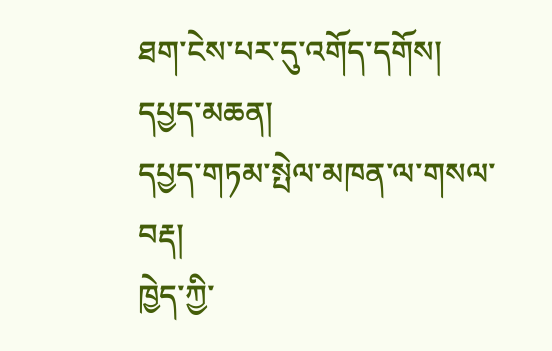ཐག་ངེས་པར་དུ་འགོད་དགོས།
དཔྱད་མཆན།
དཔྱད་གཏམ་སྤེལ་མཁན་ལ་གསལ་བརྡ།
ཁྱེད་ཀྱི་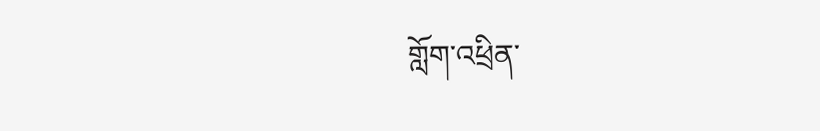གློག་འཕྲིན་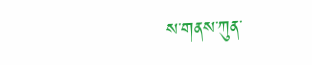ས་གནས་ཀུན་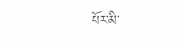པོར་མི་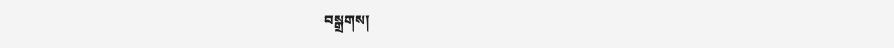བསྒྲགས།